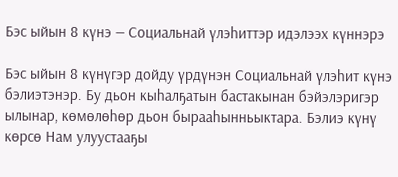Бэс ыйын 8 күнэ — Социальнай үлэһиттэр идэлээх күннэрэ

Бэс ыйын 8 күнүгэр дойду үрдүнэн Социальнай үлэһит күнэ бэлиэтэнэр. Бу дьон кыһалҕатын бастакынан бэйэлэригэр ылынар, көмөлөһөр дьон бырааһынньыктара. Бэлиэ күнү көрсө Нам улуустааҕы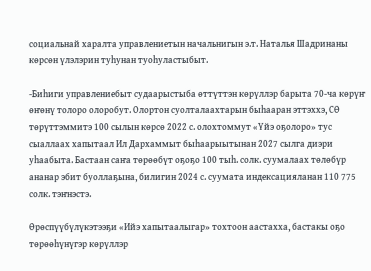социальнай харалта управлениетын начальнигын э.т. Наталья Шадринаны көрсөн үлэлэрин туһунан туоһуластыбыт.

-Биһиги управлениебыт судаарыстыба өттүттэн көрүллэр барыта 70-ча көрүҥ өҥөнү толоро олоробут. Олортон суолталаахтарын быһааран эттэххэ, СӨ төрүттэммитэ 100 сылын көрсө 2022 с. олохтоммут «Үйэ оҕолоро» тус сыаллаах хапытаал Ил Дархаммыт быһаарыытынан 2027 сылга диэри уһаабыта. Бастаан саҥа төрөөбүт оҕоҕо 100 тыһ. солк. суумалаах төлөбүр ананар эбит буоллаҕына, билигин 2024 с. суумата индексацияланан 110 775 солк. тэҥнэстэ.

Өрөспүүбүлүкэтээҕи «Ийэ хапытаалыгар» тохтоон аастахха, бастакы оҕо төрөөһүнүгэр көрүллэр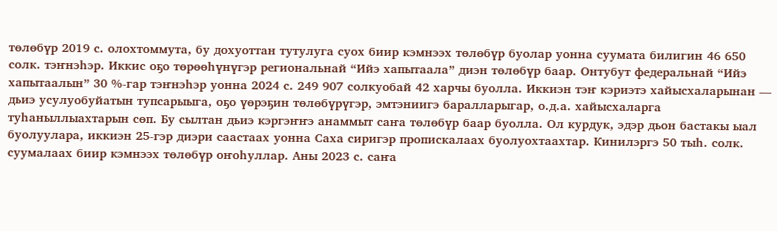төлөбүр 2019 с. олохтоммута, бу дохуоттан тутулуга суох биир кэмнээх төлөбүр буолар уонна суумата билигин 46 650 солк. тэҥнэһэр. Иккис оҕо төрөөһүнүгэр региональнай “Ийэ хапытаала” диэн төлөбүр баар. Онтубут федеральнай “Ийэ хапытаалын” 30 %-гар тэҥнэһэр уонна 2024 с. 249 907 солкуобай 42 харчы буолла. Иккиэн тэҥ кэриэтэ хайысхаларынан — дьиэ усулуобуйатын тупсарыыга, оҕо үөрэҕин төлөбүрүгэр, эмтэниигэ баралларыгар, о.д.а. хайысхаларга туһаныллыахтарын сөп. Бу сылтан дьиэ кэргэҥҥэ анаммыт саҥа төлөбүр баар буолла. Ол курдук, эдэр дьон бастакы ыал буолуулара, иккиэн 25-гэр диэри саастаах уонна Саха сиригэр пропискалаах буолуохтаахтар. Кинилэргэ 50 тыһ. солк. суумалаах биир кэмнээх төлөбүр оҥоһуллар. Аны 2023 с. саҥа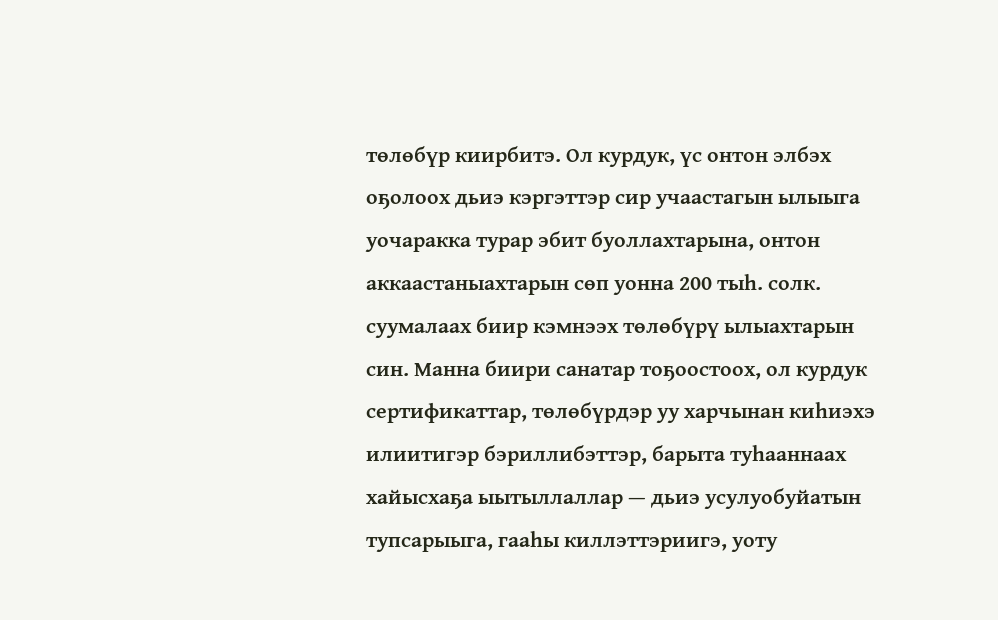төлөбүр киирбитэ. Ол курдук, үс онтон элбэх оҕолоох дьиэ кэргэттэр сир учаастагын ылыыга уочаракка турар эбит буоллахтарына, онтон  аккаастаныахтарын сөп уонна 200 тыһ. солк. суумалаах биир кэмнээх төлөбүрү ылыахтарын син. Манна биири санатар тоҕоостоох, ол курдук сертификаттар, төлөбүрдэр уу харчынан киһиэхэ илиитигэр бэриллибэттэр, барыта туһааннаах хайысхаҕа ыытыллаллар — дьиэ усулуобуйатын тупсарыыга, гааһы киллэттэриигэ, уоту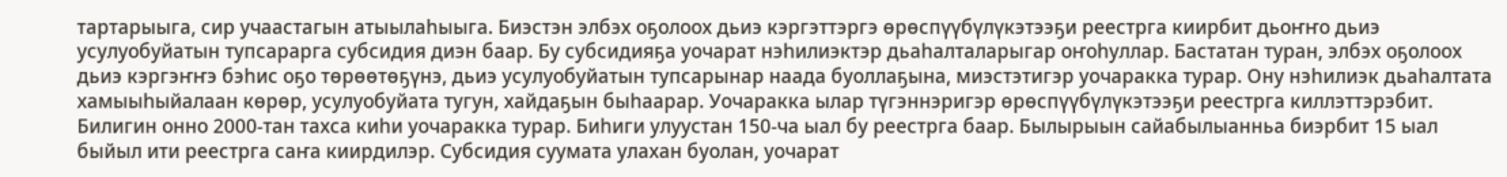тартарыыга, сир учаастагын атыылаһыыга. Биэстэн элбэх оҕолоох дьиэ кэргэттэргэ өрөспүүбүлүкэтээҕи реестрга киирбит дьоҥҥо дьиэ усулуобуйатын тупсарарга субсидия диэн баар. Бу субсидияҕа уочарат нэһилиэктэр дьаһалталарыгар оҥоһуллар. Бастатан туран, элбэх оҕолоох дьиэ кэргэҥҥэ бэһис оҕо төрөөтөҕүнэ, дьиэ усулуобуйатын тупсарынар наада буоллаҕына, миэстэтигэр уочаракка турар. Ону нэһилиэк дьаһалтата хамыыһыйалаан көрөр, усулуобуйата тугун, хайдаҕын быһаарар. Уочаракка ылар түгэннэригэр өрөспүүбүлүкэтээҕи реестрга киллэттэрэбит. Билигин онно 2000-тан тахса киһи уочаракка турар. Биһиги улуустан 150-ча ыал бу реестрга баар. Былырыын сайабылыанньа биэрбит 15 ыал быйыл ити реестрга саҥа киирдилэр. Субсидия суумата улахан буолан, уочарат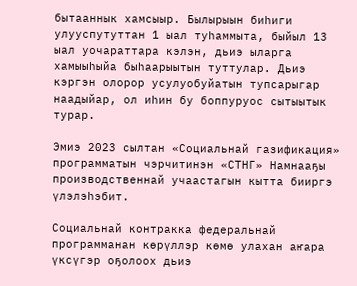бытааннык хамсыыр. Былырыын биһиги улууспутуттан 1 ыал туһаммыта, быйыл 13 ыал уочараттара кэлэн, дьиэ ыларга хамыыһыйа быһаарыытын туттулар. Дьиэ кэргэн олорор усулуобуйатын тупсарыгар наадыйар, ол иһин бу боппуруос сытыытык турар.

Эмиэ 2023 сылтан «Социальнай газификация» программатын чэрчитинэн «СТНГ» Намнааҕы производственнай учаастагын кытта бииргэ үлэлэһэбит.

Социальнай контракка федеральнай программанан көрүллэр көмө улахан аҥара үксүгэр оҕолоох дьиэ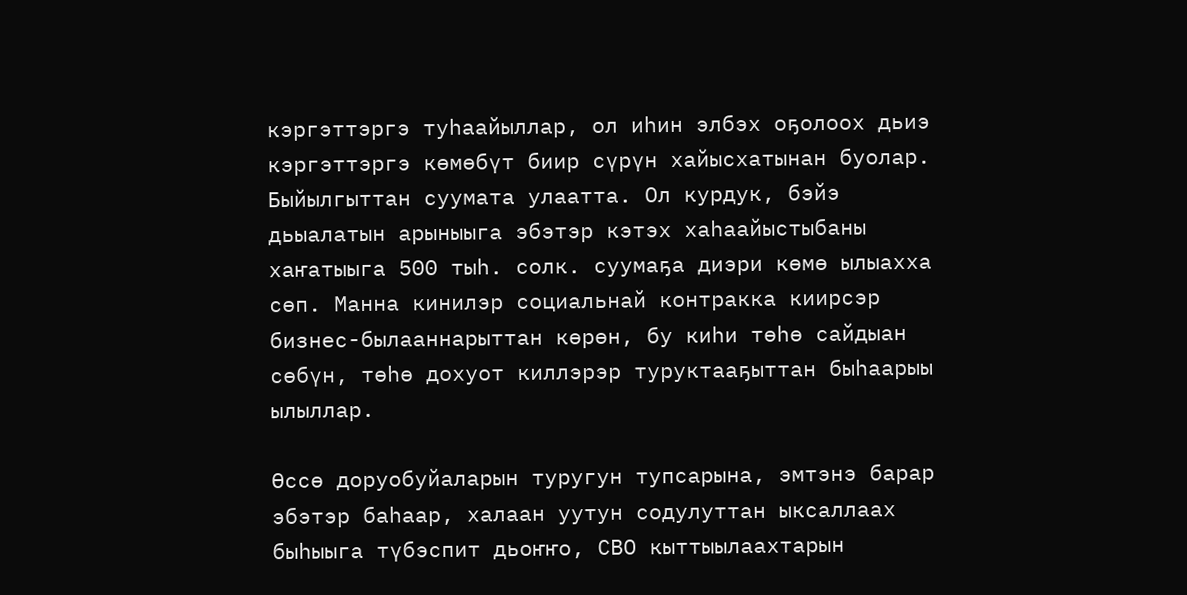кэргэттэргэ туһаайыллар, ол иһин элбэх оҕолоох дьиэ кэргэттэргэ көмөбүт биир сүрүн хайысхатынан буолар. Быйылгыттан суумата улаатта. Ол курдук, бэйэ дьыалатын арыныыга эбэтэр кэтэх хаһаайыстыбаны хаҥатыыга 500 тыһ. солк. суумаҕа диэри көмө ылыахха сөп. Манна кинилэр социальнай контракка киирсэр бизнес-былааннарыттан көрөн, бу киһи төһө сайдыан сөбүн, төһө дохуот киллэрэр туруктааҕыттан быһаарыы ылыллар.

Өссө доруобуйаларын туругун тупсарына, эмтэнэ барар эбэтэр баһаар, халаан уутун содулуттан ыксаллаах быһыыга түбэспит дьоҥҥо, СВО кыттыылаахтарын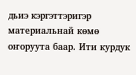дьиэ кэргэттэригэр материальнай көмө оҥоруута баар. Ити курдук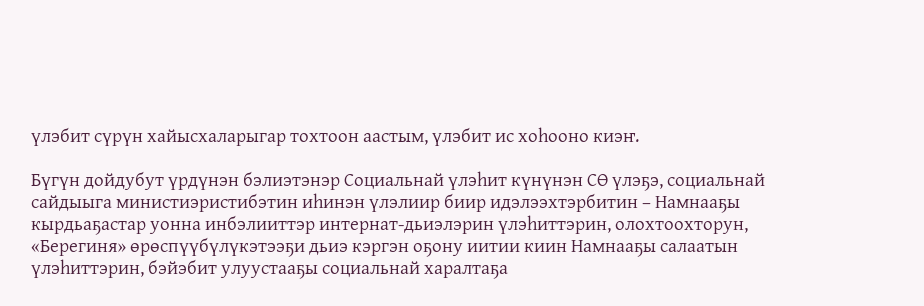үлэбит сүрүн хайысхаларыгар тохтоон аастым, үлэбит ис хоһооно киэҥ.

Бүгүн дойдубут үрдүнэн бэлиэтэнэр Социальнай үлэһит күнүнэн СӨ үлэҕэ, социальнай сайдыыга министиэристибэтин иһинэн үлэлиир биир идэлээхтэрбитин – Намнааҕы кырдьаҕастар уонна инбэлииттэр интернат-дьиэлэрин үлэһиттэрин, олохтоохторун, «Берегиня» өрөспүүбүлүкэтээҕи дьиэ кэргэн оҕону иитии киин Намнааҕы салаатын үлэһиттэрин, бэйэбит улуустааҕы социальнай харалтаҕа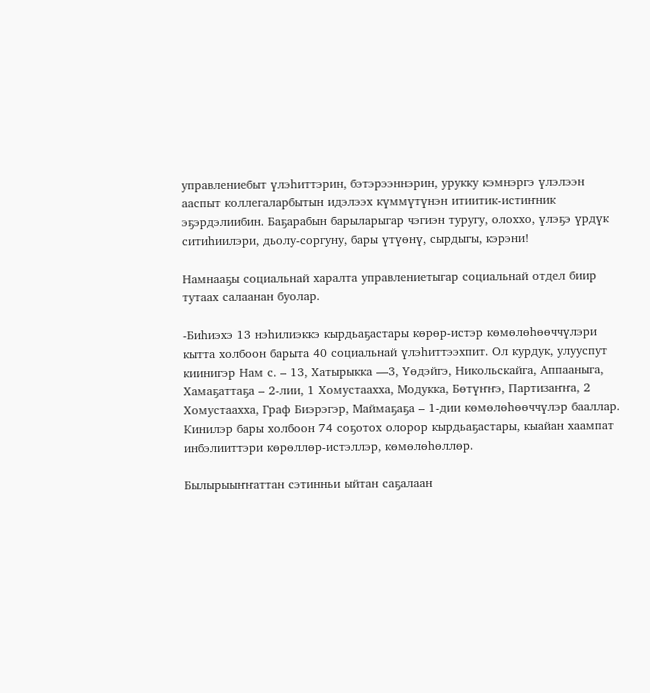управлениебыт үлэһиттэрин, бэтэрээннэрин, урукку кэмнэргэ үлэлээн ааспыт коллегаларбытын идэлээх күммүтүнэн итиитик-истиҥник эҕэрдэлиибин. Баҕарабын барыларыгар чэгиэн туругу, олоххо, үлэҕэ үрдүк ситиһиилэри, дьолу-соргуну, бары үтүөнү, сырдыгы, кэрэни!

Намнааҕы социальнай харалта управлениетыгар социальнай отдел биир тутаах салаанан буолар.

-Биһиэхэ 13 нэһилиэккэ кырдьаҕастары көрөр-истэр көмөлөһөөччүлэри кытта холбоон барыта 40 социальнай үлэһиттээхпит. Ол курдук, улууспут киинигэр Нам с. – 13, Хатырыкка —3, Үөдэйгэ, Никольскайга, Аппааныга, Хамаҕаттаҕа – 2-лии, 1 Хомустаахха, Модукка, Бөтүҥҥэ, Партизаҥҥа, 2 Хомустаахха, Граф Биэрэгэр, Маймаҕаҕа – 1-дии көмөлөһөөччүлэр бааллар. Кинилэр бары холбоон 74 соҕотох олорор кырдьаҕастары, кыайан хаампат инбэлииттэри көрөллөр-истэллэр, көмөлөһөллөр.

Былырыыҥҥаттан сэтинньи ыйтан саҕалаан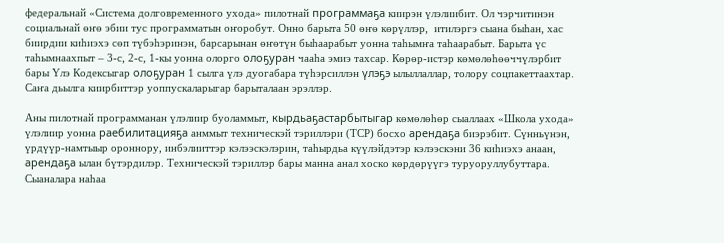федеральнай «Система долговременного ухода» пилотнай программаҕа киирэн үлэлиибит. Ол чэрчитинэн социальнай өҥө эбии тус программатын оҥоробут. Онно барыта 50 өҥө көрүллэр,  итилэргэ сыана быһан, хас биирдии киһиэхэ сөп түбэһэринэн, барсарынан өҥөтүн быһаарабыт уонна таһымҥа таһаарабыт. Барыта үс таһымнаахпыт – 3-с, 2-с, 1-кы уонна олорго олоҕуран чааһа эмиэ тахсар. Көрөр-истэр көмөлөһөөччүлэрбит бары Үлэ Кодексыгар олоҕуран 1 сылга үлэ дуогабара түһэрсиллэн үлэҕэ ылыллаллар, толору соцпакеттаахтар. Саҥа дьылга киирбиттэр уоппускаларыгар барыталаан эрэллэр.

Аны пилотнай программанан үлэлиир буоламмыт, кырдьаҕастарбытыгар көмөлөһөр сыаллаах «Школа ухода» үлэлиир уонна раебилитацияҕа анммыт техническэй тэриллэри (ТСР) босхо арендаҕа биэрэбит. Сүнньүнэн, үрдүүр-намтыыр ороннору, инбэлииттэр кэлээскэлэрин, таһырдьа күүлэйдэтэр кэлээскэни 36 киһиэхэ анаан, арендаҕа ылан бүтэрдилэр. Техническэй тэриллэр бары манна анал хоско көрдөрүүгэ туруоруллубуттара. Сыаналара наһаа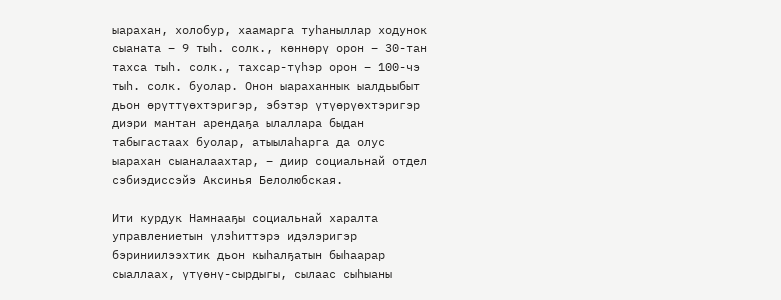ыарахан, холобур, хаамарга туһаныллар ходунок сыаната – 9 тыһ. солк., көннөрү орон – 30-тан тахса тыһ. солк., тахсар-түһэр орон – 100-чэ тыһ. солк. буолар. Онон ыараханнык ыалдьыбыт дьон өрүттүөхтэригэр, эбэтэр үтүөрүөхтэригэр диэри мантан арендаҕа ылаллара быдан табыгастаах буолар, атыылаһарга да олус ыарахан сыаналаахтар, – диир социальнай отдел сэбиэдиссэйэ Аксинья Белолюбская.

Ити курдук Намнааҕы социальнай харалта управлениетын үлэһиттэрэ идэлэригэр бэриниилээхтик дьон кыһалҕатын быһаарар сыаллаах, үтүөнү-сырдыгы, сылаас сыһыаны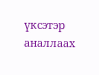үксэтэр аналлаах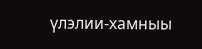үлэлии-хамныы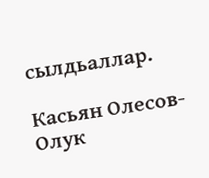сылдьаллар.

Касьян Олесов-Олук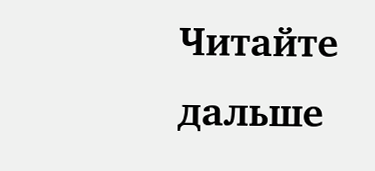Читайте дальше